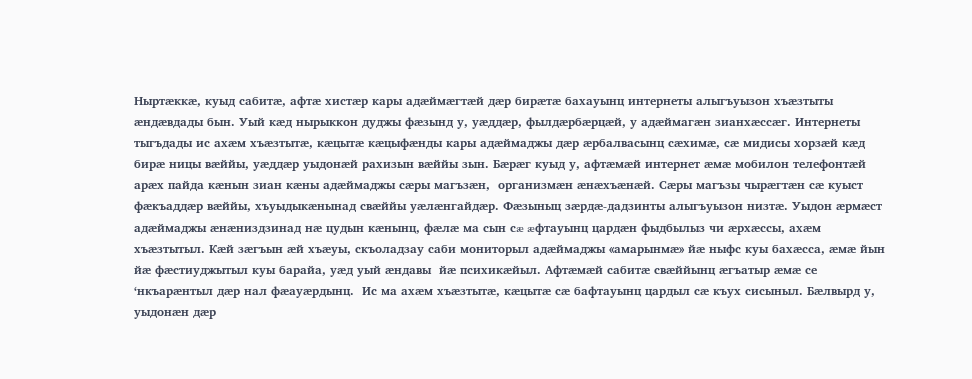Ныртæккæ, куыд сабитæ, афтæ хистæр кары адæймæгтæй дæр бирæтæ бахауынц интернеты алыгъуызон хъæзтыты æндæвдады бын. Уый кæд нырыккон дуджы фæзынд у, уæддæр, фылдæрбæрцæй, у адæймагæн зианхæссæг. Интернеты тыгъдады ис ахæм хъæзтытæ, кæцытæ кæцыфæнды кары адæймаджы дæр æрбалвасынц сæхимæ, сæ мидисы хорзæй кæд бирæ ницы вæййы, уæддæр уыдонæй рахизын вæййы зын. Бæрæг куыд у, афтæмæй интернет æмæ мобилон телефонтæй арæх пайда кæнын зиан кæны адæймаджы сæры магъзæн,  организмæн æнæхъæнæй. Сæры магъзы чырæгтæн сæ куыст фæкъаддæр вæййы, хъуыдыкæнынад свæййы уæлæнгайдæр. Фæзыныц зæрдæ-дадзинты алыгъуызон низтæ. Уыдон æрмæст адæймаджы æнæниздзинад нæ цудын кæнынц, фæлæ ма сын сæ æфтауынц цардæн фыдбылыз чи æрхæссы, ахæм хъæзтытыл. Кæй зæгъын æй хъæуы, скъоладзау саби мониторыл адæймаджы «амарынмæ» йæ ныфс куы бахæсса, æмæ йын йæ фæстиуджытыл куы барайа, уæд уый æндавы  йæ психикæйыл. Афтæмæй сабитæ свæййынц æгъатыр æмæ се ‘нкъарæнтыл дæр нал фæауæрдынц.  Ис ма ахæм хъæзтытæ, кæцытæ сæ бафтауынц цардыл сæ къух сисыныл. Бæлвырд у, уыдонæн дæр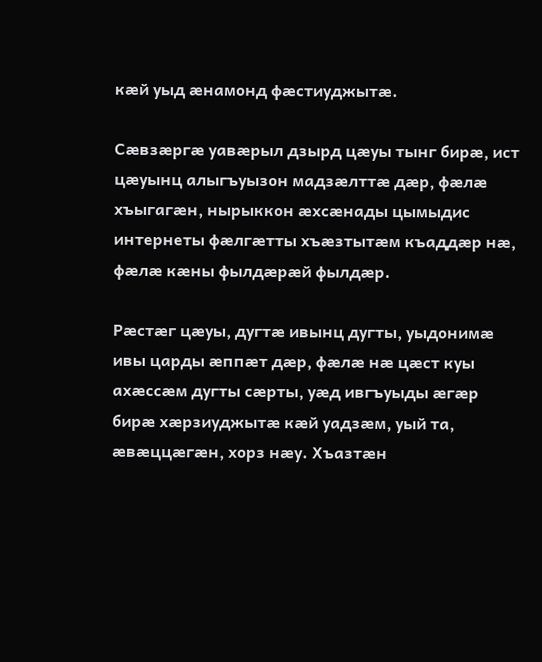кæй уыд æнамонд фæстиуджытæ.

Сæвзæргæ уавæрыл дзырд цæуы тынг бирæ, ист цæуынц алыгъуызон мадзæлттæ дæр, фæлæ хъыгагæн, нырыккон æхсæнады цымыдис интернеты фæлгæтты хъæзтытæм къаддæр нæ, фæлæ кæны фылдæрæй фылдæр.

Рæстæг цæуы, дугтæ ивынц дугты, уыдонимæ ивы царды æппæт дæр, фæлæ нæ цæст куы ахæссæм дугты сæрты, уæд ивгъуыды æгæр бирæ хæрзиуджытæ кæй уадзæм, уый та, æвæццæгæн, хорз нæу. Хъазтæн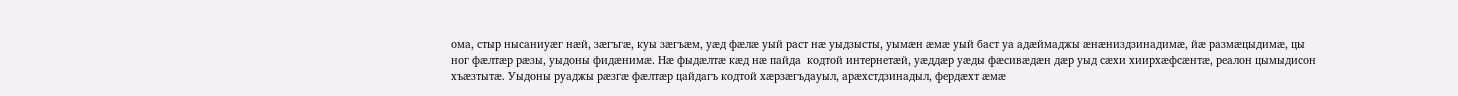ома, стыр нысаниуæг нæй, зæгъгæ, куы зæгъæм, уæд фæлæ уый раст нæ уыдзысты, уымæн æмæ уый баст уа адæймаджы æнæниздзинадимæ, йæ размæцыдимæ, цы ног фæлтæр рæзы, уыдоны фидæнимæ. Нæ фыдæлтæ кæд нæ пайда  кодтой интернетæй, уæддæр уæды фæсивæдæн дæр уыд сæхи хиирхæфсæнтæ, реалон цымыдисон хъæзтытæ. Уыдоны руаджы рæзгæ фæлтæр цайдагъ кодтой хæрзæгъдауыл, арæхстдзинадыл, фердæхт æмæ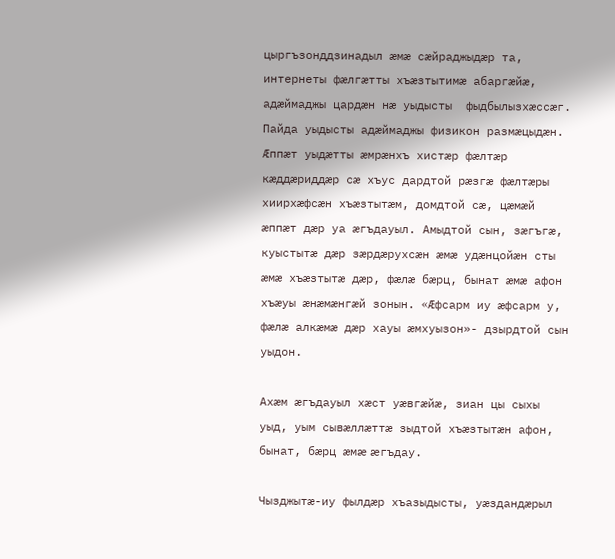цыргъзонддзинадыл æмæ сæйраджыдæр та, интернеты фæлгæтты хъæзтытимæ абаргæйæ, адæймаджы цардæн нæ уыдысты  фыдбылызхæссæг. Пайда уыдысты адæймаджы физикон размæцыдæн.  Æппæт уыдæтты æмрæнхъ хистæр фæлтæр кæддæриддæр сæ хъус дардтой рæзгæ фæлтæры хиирхæфсæн хъæзтытæм, домдтой сæ, цæмæй æппæт дæр уа æгъдауыл. Амыдтой сын, зæгъгæ, куыстытæ дæр зæрдæрухсæн æмæ удæнцойæн сты æмæ хъæзтытæ дæр, фæлæ бæрц, бынат æмæ афон хъæуы æнæмæнгæй зонын. «Æфсарм иу æфсарм у, фæлæ алкæмæ дæр хауы æмхуызон»- дзырдтой сын уыдон.

Ахæм æгъдауыл хæст уæвгæйæ, зиан цы сыхы уыд, уым сывæллæттæ зыдтой хъæзтытæн афон, бынат, бæрц æмæ æгъдау.

Чызджытæ-иу фылдæр хъазыдысты, уæздандæрыл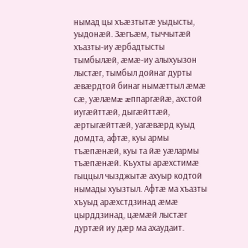нымад цы хъæзтытæ уыдысты, уыдонæй. Зæгъæм, тыччытæй хъазты-иу æрбадтысты тымбылæй, æмæ-иу алыхуызон лыстæг, тымбыл дойнаг дурты æвæрдтой бинаг нымæттыл æмæ сæ, уæлæмæ æппаргæйæ, ахстой иугæйттæй, дыгæйттæй, æртыгæйттæй, уагæвæрд куыд домдта, афтæ, куы армы тъæпæнæй, куы та йæ уæлармы тъæпæнæй. Къухты арæхстимæ гыццыл чызджытæ ахуыр кодтой нымады хуызтыл. Афтæ ма хъазты хъуыд арæхстдзинад æмæ цырддзинад, цæмæй лыстæг дуртæй иу дæр ма ахаудаит.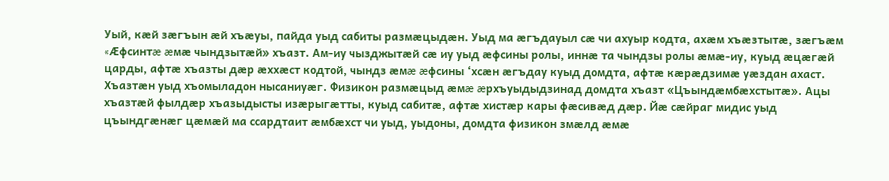Уый, кæй зæгъын æй хъæуы, пайда уыд сабиты размæцыдæн. Уыд ма æгъдауыл сæ чи ахуыр кодта, ахæм хъæзтытæ, зæгъæм «Æфсинтæ æмæ чындзытæй» хъазт. Ам-иу чызджытæй сæ иу уыд æфсины ролы, иннæ та чындзы ролы æмæ-иу, куыд æцæгæй царды, афтæ хъазты дæр æххæст кодтой, чындз æмæ æфсины ‘хсæн æгъдау куыд домдта, афтæ кæрæдзимæ уæздан ахаст. Хъазтæн уыд хъомыладон нысаниуæг. Физикон размæцыд æмæ æрхъуыдыдзинад домдта хъазт «Цъындæмбæхстытæ». Ацы хъазтæй фылдæр хъазыдысты изæрыгæтты, куыд сабитæ, афтæ хистæр кары фæсивæд дæр. Йæ сæйраг мидис уыд цъындгæнæг цæмæй ма ссардтаит æмбæхст чи уыд, уыдоны, домдта физикон змæлд æмæ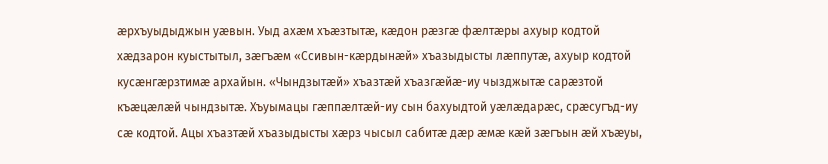æрхъуыдыджын уæвын. Уыд ахæм хъæзтытæ, кæдон рæзгæ фæлтæры ахуыр кодтой хæдзарон куыстытыл, зæгъæм «Ссивын-кæрдынæй» хъазыдысты лæппутæ, ахуыр кодтой кусæнгæрзтимæ архайын. «Чындзытæй» хъазтæй хъазгæйæ-иу чызджытæ сарæзтой къæцæлæй чындзытæ. Хъуымацы гæппæлтæй-иу сын бахуыдтой уæлæдарæс, срæсугъд-иу сæ кодтой. Ацы хъазтæй хъазыдысты хæрз чысыл сабитæ дæр æмæ кæй зæгъын æй хъæуы,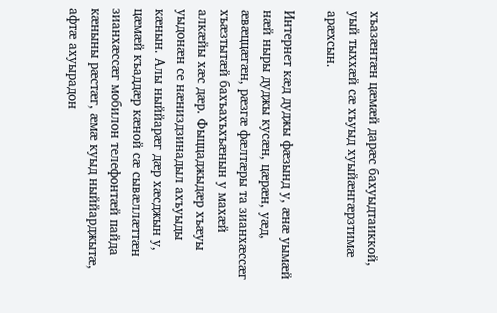хъазæнтæн цæмæй дарæс бахуыдтаиккой, уый тыххæй сæ хъуыд хуыйæнгæрзтимæ арæхсын.

Интернет кæд дуджы фæзынд у, æнæ уымæй нæй ныры дуджы кусæн, цæрæн, уæд, æвæццæгæн, рæзгæ фæлтæры та зианхæссæг хъæзтытæй бахъахъхъæнын у махæй алкæйы хæс дæр. Фыццаджыдæр хъæуы уыдонæн се нæниздзинадыл ахъуыды кæнын. Алы ныййарæг дæр хæсджын у, цæмæй къаддæр кæной сæ сывæллæттæн зианхæссæг мобилон телефонтæй пайда кæныны рæстæг, æмæ куыд ныййарджытæ, афтæ ахуырадон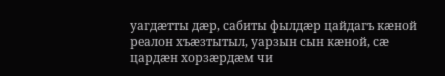уагдæтты дæр, сабиты фылдæр цайдагъ кæной реалон хъæзтытыл, уарзын сын кæной, сæ цардæн хорзæрдæм чи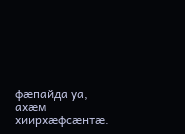фæпайда уа, ахæм хиирхæфсæнтæ.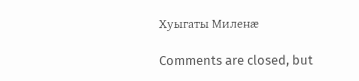Хуыгаты Миленæ

Comments are closed, but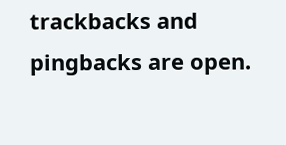trackbacks and pingbacks are open.